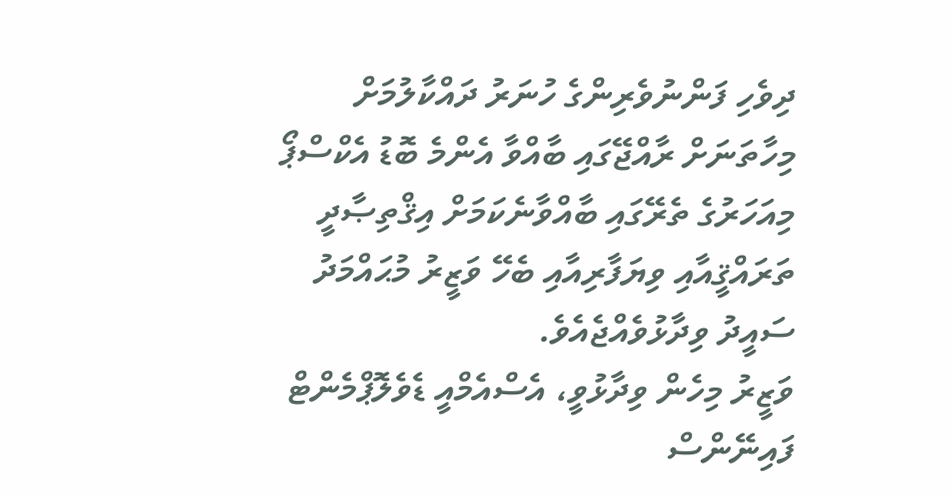ދިވެހި ފަންނުވެރިންގެ ހުނަރު ދައްކާލުމަށް މިހާތަނަށް ރާއްޖޭގައި ބާއްވާ އެންމެ ބޮޑު އެކްސްޕޯ މިއަހަރުގެ ތެރޭގައި ބާއްވާނެކަމަށް އިޤްތިޞާދީ ތަރައްޤީއާއި ވިޔަފާރިއާއި ބެހޭ ވަޒީރު މުޙައްމަދު ސައީދު ވިދާޅުވެއްޖެއެވެ.
ވަޒީރު މިހެން ވިދާޅުވީ، އެސްއެމްއީ ޑެވެލޮޕްމެންޓް ފައިނޭންސް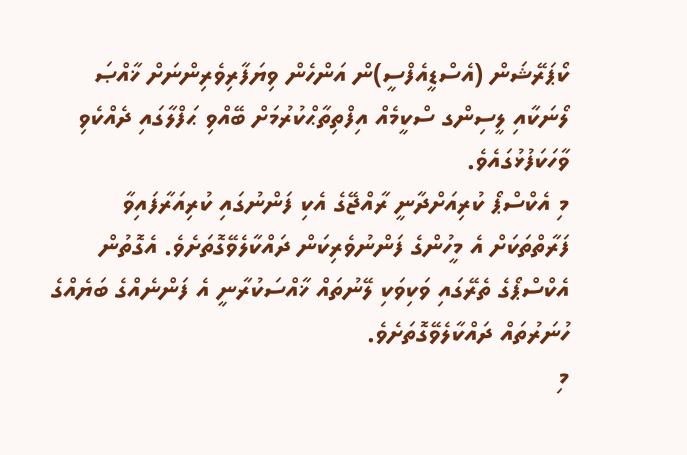ކޯޕަރޭޝަން (އެސްޑީއެފްސީ)ން އަންހެން ވިޔަފާރިވެރިންނަށް ޚާއްޞަ ލޯނަކާއި ލީސިންގ ސްކީމެއް އިފްތިތާޙްކުރުމަށް ބޭއްވި ޙަފްލާގައި ދެއްކެވި ވާހަކަފުޅުގައެވެ.
މި އެކްސްޕޯ ކުރިއަށްދާނީ ރާއްޖޭގެ އެކި ފަންނުގައި ކުރިއަރާފައިވާ ފަރާތްތަކަށް އެ މީހުންގެ ފަންނުވެރިކަން ދައްކާލެވޭގޮތަށެވެ. އެގޮތުން އެކްސްޕޯގެ ތެރޭގައި ވަކިވަކި ލޭނުތައް ޚާއްސަކުރާނީ އެ ފަންނެއްގެ ބަޔެއްގެ ހުނަރުތައް ދައްކާލެވޭގޮތަށެވެ.
މި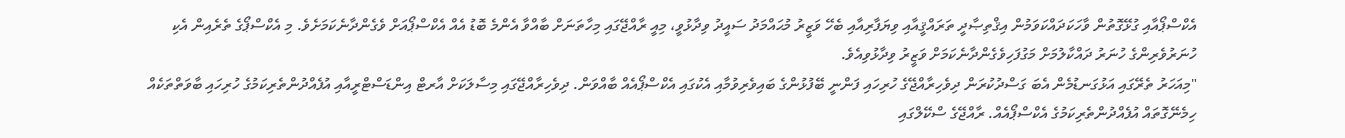އެކްސްޕޯއާއި ގުޅޭގޮތުން ވާހަކަދައްކަވަމުން އިޤްތިޞާދީ ތަރައްޤީއާއި ވިޔަފާރިއާއި ބެހޭ ވަޒީރު މުޙައްމަދު ސައީދު ވިދާޅުވީ، މިއީ ރާއްޖޭގައި މިހާތަނަށް ބާއްވާ އެންމެ ބޮޑު އެއް އެކްސްޕޯއަށް ވެގެންދާނެކަމަށެވެ. މި އެކްސްޕޯގެ ތެރެއިން އެކި ހުނަރުވެރިންގެ ހުނަރު ދައްކާލުމަށް މަގުފަހިވެގެންދާނެކަމަށް ވަޒީރު ވިދާޅުވިއެވެ.
"މިއަހަރު ތެރޭގައި އަޅުގަނޑުމެން އެބަ ގަސްދުކުރަން ދިވެހިރާއްޖޭގެ ހުރިހައި ފަންނީ ބޭފުޅުންގެ ބައިވެރިވުމާއި އެކުގައި އެކްސްޕޯއެއް ބާއްވަން. ދިވެހިރާއްޖޭގައި މިސާލަކަށް އާރޓް އިންޑަސްޓްރީއާއި އުފެއްދުންތެރިކަމުގެ ހުރިހައި ބާވަތްތަކެއް ހިމެނޭގޮތައް އުފެއްދުންތެރިކަމުގެ އެކްސްޕޯއެއް. ރާއްޖޭގެ ސްކޭލްގައި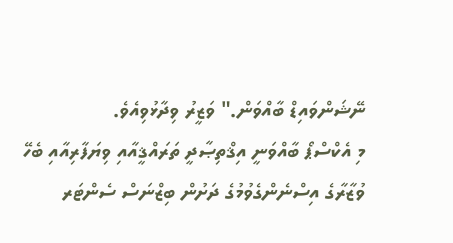ނޭޝަންވައިޑް ބާއްވަން." ވަޒީރު ވިދާޅުވިއެވެ.
މި އެކްސްޕޯ ބާއްވަނީ އިޤްތިޞާދީ ތަރައްޤީއާއި ވިޔަފާރިއާއި ބެހޭ ވުޒާރާގެ އިސްނެންގެވުމުގެ ދަށުން ބިޒްނަސް ސެންޓަރ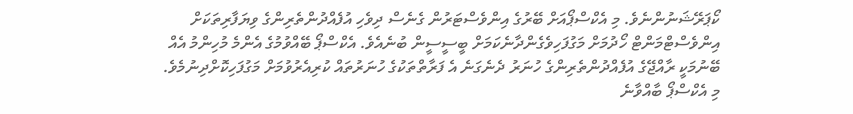ކޯޕަރޭޝަނުންނެވެ. މި އެކްސްޕޯއަށް ބޭރުގެ އިންވެސްޓަރުން ގެނެސް ދިވެހި އުފެއްދުންތެރިންގެ ވިޔަފާރިތަކަށް އިންވެސްޓްމަންޓް ހޯދުމަށް މަގުފަހިވެގެންދާނެކަމަށް ބީސީސީން ބުނެއެވެ. އެކްސްޕޯ ބޭއްވުމުގެ އެންމެ މުހިންމު އެއް ބޭނުމަކީ ރާއްޖޭގެ އުފެއްދުންތެރިންގެ ހުނަރު ދެނެގަނެ އެ ފަރާތްތަކުގެ ހުނަރުތައް ކުރިއެރުވުމަށް މަގުފަހިކޮށްދިނުމެވެ.
މި އެކްސްޕޯ ބާއްވާނެ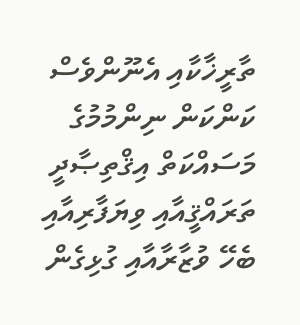ތާރީޚާކާއި އެނޫންވެސް ކަންކަން ނިންމުމުގެ މަސައްކަތް އިޤްތިޞާދީ ތަރައްޤީއާއި ވިޔަފާރިއާއި ބެހޭ ވުޒާރާއާއި ގުޅިގެން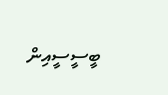ބީސީސީއިން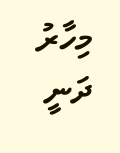މިހާރު ދަނީ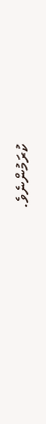ކުރަމުންނެވެ.